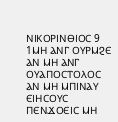ⲚⲒⲔⲞⲢⲒⲚⲐⲒⲞⲤ 9
1ⲘⲎ ⲀⲚⲄ ⲞⲨⲢⲘϨⲈ ⲀⲚ ⲘⲎ ⲀⲚⲄ ⲞⲨⲀⲠⲞⲤⲦⲞⲖⲞⲤ ⲀⲚ ⲘⲎ ⲘⲠⲒⲚⲀⲨ ⲈⲒⲎⲤⲞⲨⲤ ⲠⲈⲚϪⲞⲈⲒⲤ ⲘⲎ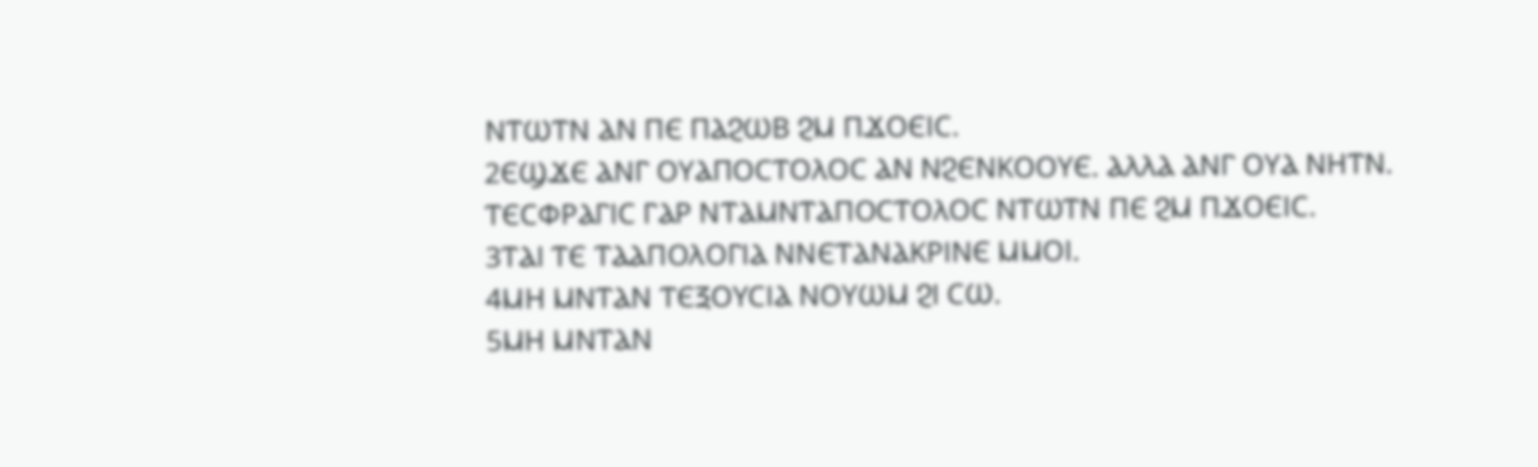ⲚⲦⲰⲦⲚ ⲀⲚ ⲠⲈ ⲠⲀϨⲰⲂ ϨⲘ ⲠϪⲞⲈⲒⲤ.
2ⲈϢϪⲈ ⲀⲚⲄ ⲞⲨⲀⲠⲞⲤⲦⲞⲖⲞⲤ ⲀⲚ ⲚϨⲈⲚⲔⲞⲞⲨⲈ. ⲀⲖⲖⲀ ⲀⲚⲄ ⲞⲨⲀ ⲚⲎⲦⲚ. ⲦⲈⲤⲪⲢⲀⲄⲒⲤ ⲄⲀⲢ ⲚⲦⲀⲘⲚⲦⲀⲠⲞⲤⲦⲞⲖⲞⲤ ⲚⲦⲰⲦⲚ ⲠⲈ ϨⲘ ⲠϪⲞⲈⲒⲤ.
3ⲦⲀⲒ ⲦⲈ ⲦⲀⲀⲠⲞⲖⲞⲄⲒⲀ ⲚⲚⲈⲦⲀⲚⲀⲔⲢⲒⲚⲈ ⲘⲘⲞⲒ.
4ⲘⲎ ⲘⲚⲦⲀⲚ ⲦⲈⲜⲞⲨⲤⲒⲀ ⲚⲞⲨⲰⲘ ϨⲒ ⲤⲰ.
5ⲘⲎ ⲘⲚⲦⲀⲚ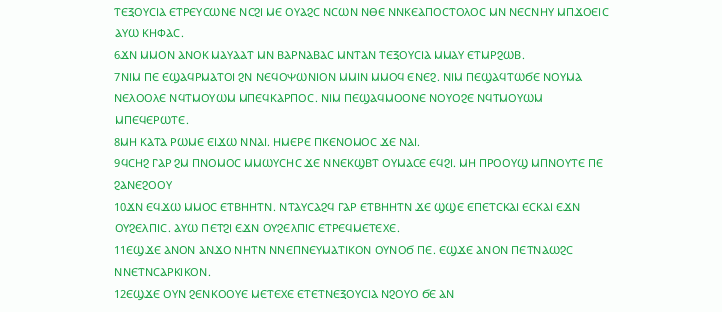ⲦⲈⲜⲞⲨⲤⲒⲀ ⲈⲦⲢⲈⲨⲤⲰⲚⲈ ⲚⲤϨⲒ ⲘⲈ ⲞⲨⲀϨⲤ ⲚⲤⲰⲚ ⲚⲐⲈ ⲚⲚⲔⲈⲀⲠⲞⲤⲦⲞⲖⲞⲤ ⲘⲚ ⲚⲈⲤⲚⲎⲨ ⲘⲠϪⲞⲈⲒⲤ ⲀⲨⲰ ⲔⲎⲪⲀⲤ.
6ϪⲚ ⲘⲘⲞⲚ ⲀⲚⲞⲔ ⲘⲀⲨⲀⲀⲦ ⲘⲚ ⲂⲀⲢⲚⲀⲂⲀⲤ ⲘⲚⲦⲀⲚ ⲦⲈⲜⲞⲨⲤⲒⲀ ⲘⲘⲀⲨ ⲈⲦⲘⲢϨⲰⲂ.
7ⲚⲒⲘ ⲠⲈ ⲈϢⲀϤⲢⲘⲀⲦⲞⲒ ϨⲚ ⲚⲈϤⲞⲮⲰⲚⲒⲞⲚ ⲘⲘⲒⲚ ⲘⲘⲞϤ ⲈⲚⲈϨ. ⲚⲒⲘ ⲠⲈϢⲀϤⲦⲰϬⲈ ⲚⲞⲨⲘⲀ ⲚⲈⲖⲞⲞⲖⲈ ⲚϤⲦⲘⲞⲨⲰⲘ ⲘⲠⲈϤⲔⲀⲢⲠⲞⲤ. ⲚⲒⲘ ⲠⲈϢⲀϤⲘⲞⲞⲚⲈ ⲚⲞⲨⲞϨⲈ ⲚϤⲦⲘⲞⲨⲰⲘ ⲘⲠⲈϤⲈⲢⲰⲦⲈ.
8ⲘⲎ ⲔⲀⲦⲀ ⲢⲰⲘⲈ ⲈⲒϪⲰ ⲚⲚⲀⲒ. ⲎⲘⲈⲢⲈ ⲠⲔⲈⲚⲞⲘⲞⲤ ϪⲈ ⲚⲀⲒ.
9ϤⲤⲎϨ ⲄⲀⲢ ϨⲘ ⲠⲚⲞⲘⲞⲤ ⲘⲘⲰⲨⲤⲎⲤ ϪⲈ ⲚⲚⲈⲔϢⲂⲦ ⲞⲨⲘⲀⲤⲈ ⲈϤϨⲒ. ⲘⲎ ⲠⲢⲞⲞⲨϢ ⲘⲠⲚⲞⲨⲦⲈ ⲠⲈ ϨⲀⲚⲈϨⲞⲞⲨ
10ϪⲚ ⲈϤϪⲰ ⲘⲘⲞⲤ ⲈⲦⲂⲎⲎⲦⲚ. ⲚⲦⲀⲨⲤⲀϨϤ ⲄⲀⲢ ⲈⲦⲂⲎⲎⲦⲚ ϪⲈ ϢϢⲈ ⲈⲠⲈⲦⲤⲔⲀⲒ ⲈⲤⲔⲀⲒ ⲈϪⲚ ⲞⲨϨⲈⲖⲠⲒⲤ. ⲀⲨⲰ ⲠⲈⲦϨⲒ ⲈϪⲚ ⲞⲨϨⲈⲖⲠⲒⲤ ⲈⲦⲢⲈϤⲘⲈⲦⲈⲬⲈ.
11ⲈϢϪⲈ ⲀⲚⲞⲚ ⲀⲚϪⲞ ⲚⲎⲦⲚ ⲚⲚⲈⲠⲚⲈⲨⲘⲀⲦⲒⲔⲞⲚ ⲞⲨⲚⲞϬ ⲠⲈ. ⲈϢϪⲈ ⲀⲚⲞⲚ ⲠⲈⲦⲚⲀⲰϨⲤ ⲚⲚⲈⲦⲚⲤⲀⲢⲔⲒⲔⲞⲚ.
12ⲈϢϪⲈ ⲞⲨⲚ ϨⲈⲚⲔⲞⲞⲨⲈ ⲘⲈⲦⲈⲬⲈ ⲈⲦⲈⲦⲚⲈⲜⲞⲨⲤⲒⲀ ⲚϨⲞⲨⲞ ϬⲈ ⲀⲚ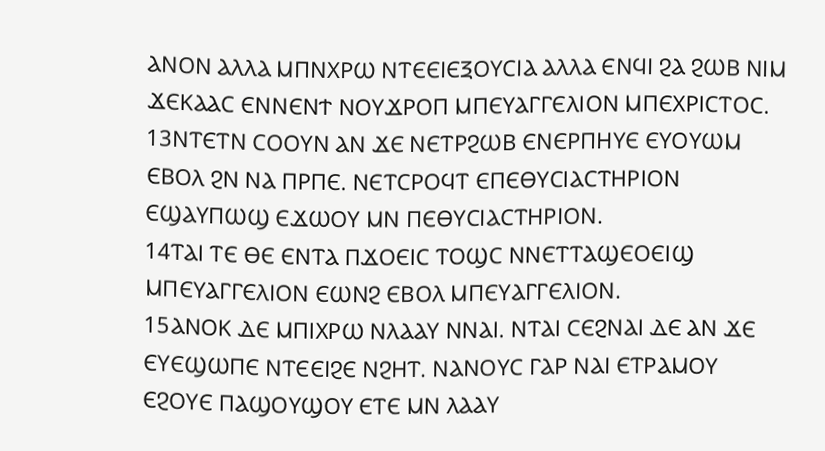ⲀⲚⲞⲚ ⲀⲖⲖⲀ ⲘⲠⲚⲬⲢⲰ ⲚⲦⲈⲈⲒⲈⲜⲞⲨⲤⲒⲀ ⲀⲖⲖⲀ ⲈⲚϤⲒ ϨⲀ ϨⲰⲂ ⲚⲒⲘ ϪⲈⲔⲀⲀⲤ ⲈⲚⲚⲈⲚϮ ⲚⲞⲨϪⲢⲞⲠ ⲘⲠⲈⲨⲀⲄⲄⲈⲖⲒⲞⲚ ⲘⲠⲈⲬⲢⲒⲤⲦⲞⲤ.
13ⲚⲦⲈⲦⲚ ⲤⲞⲞⲨⲚ ⲀⲚ ϪⲈ ⲚⲈⲦⲢϨⲰⲂ ⲈⲚⲈⲢⲠⲎⲨⲈ ⲈⲨⲞⲨⲰⲘ ⲈⲂⲞⲖ ϨⲚ ⲚⲀ ⲠⲢⲠⲈ. ⲚⲈⲦⲤⲢⲞϤⲦ ⲈⲠⲈⲐⲨⲤⲒⲀⲤⲦⲎⲢⲒⲞⲚ ⲈϢⲀⲨⲠⲰϢ ⲈϪⲰⲞⲨ ⲘⲚ ⲠⲈⲐⲨⲤⲒⲀⲤⲦⲎⲢⲒⲞⲚ.
14ⲦⲀⲒ ⲦⲈ ⲐⲈ ⲈⲚⲦⲀ ⲠϪⲞⲈⲒⲤ ⲦⲞϢⲤ ⲚⲚⲈⲦⲦⲀϢⲈⲞⲈⲒϢ ⲘⲠⲈⲨⲀⲄⲄⲈⲖⲒⲞⲚ ⲈⲰⲚϨ ⲈⲂⲞⲖ ⲘⲠⲈⲨⲀⲄⲄⲈⲖⲒⲞⲚ.
15ⲀⲚⲞⲔ ⲆⲈ ⲘⲠⲒⲬⲢⲰ ⲚⲖⲀⲀⲨ ⲚⲚⲀⲒ. ⲚⲦⲀⲒ ⲤⲈϨⲚⲀⲒ ⲆⲈ ⲀⲚ ϪⲈ ⲈⲨⲈϢⲰⲠⲈ ⲚⲦⲈⲈⲒϨⲈ ⲚϨⲎⲦ. ⲚⲀⲚⲞⲨⲤ ⲄⲀⲢ ⲚⲀⲒ ⲈⲦⲢⲀⲘⲞⲨ ⲈϨⲞⲨⲈ ⲠⲀϢⲞⲨϢⲞⲨ ⲈⲦⲈ ⲘⲚ ⲖⲀⲀⲨ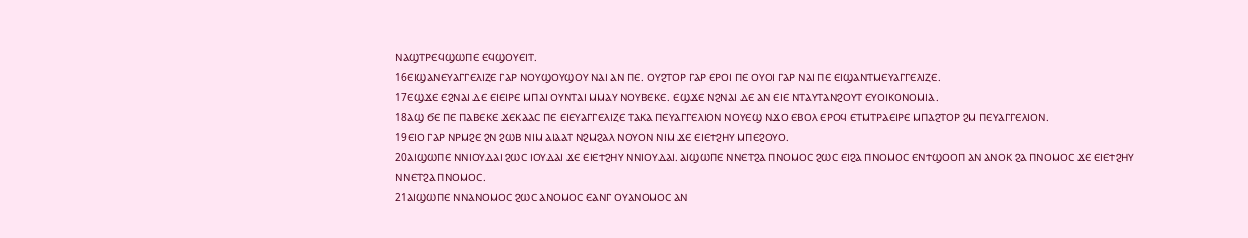ⲚⲀϢⲦⲢⲈϤϢⲰⲠⲈ ⲈϤϢⲞⲨⲈⲒⲦ.
16ⲈⲒϢⲀⲚⲈⲨⲀⲄⲄⲈⲖⲒⲌⲈ ⲄⲀⲢ ⲚⲞⲨϢⲞⲨϢⲞⲨ ⲚⲀⲒ ⲀⲚ ⲠⲈ. ⲞⲨϨⲦⲞⲢ ⲄⲀⲢ ⲈⲢⲞⲒ ⲠⲈ ⲞⲨⲞⲒ ⲄⲀⲢ ⲚⲀⲒ ⲠⲈ ⲈⲒϢⲀⲚⲦⲘⲈⲨⲀⲄⲄⲈⲖⲒⲌⲈ.
17ⲈϢϪⲈ ⲈϨⲚⲀⲒ ⲆⲈ ⲈⲒⲈⲒⲢⲈ ⲘⲠⲀⲒ ⲞⲨⲚⲦⲀⲒ ⲘⲘⲀⲨ ⲚⲞⲨⲂⲈⲔⲈ. ⲈϢϪⲈ ⲚϨⲚⲀⲒ ⲆⲈ ⲀⲚ ⲈⲒⲈ ⲚⲦⲀⲨⲦⲀⲚϨⲞⲨⲦ ⲈⲨⲞⲒⲔⲞⲚⲞⲘⲒⲀ.
18ⲀϢ ϬⲈ ⲠⲈ ⲠⲀⲂⲈⲔⲈ ϪⲈⲔⲀⲀⲤ ⲠⲈ ⲈⲒⲈⲨⲀⲄⲄⲈⲖⲒⲌⲈ ⲦⲀⲔⲀ ⲠⲈⲨⲀⲄⲄⲈⲖⲒⲞⲚ ⲚⲞⲨⲈϢ ⲚϪⲞ ⲈⲂⲞⲖ ⲈⲢⲞϤ ⲈⲦⲘⲦⲢⲀⲈⲒⲢⲈ ⲘⲠⲀϨⲦⲞⲢ ϨⲘ ⲠⲈⲨⲀⲄⲄⲈⲖⲒⲞⲚ.
19ⲈⲒⲞ ⲄⲀⲢ ⲚⲢⲘϨⲈ ϨⲚ ϨⲰⲂ ⲚⲒⲘ ⲀⲒⲀⲀⲦ ⲚϨⲘϨⲀⲖ ⲚⲞⲨⲞⲚ ⲚⲒⲘ ϪⲈ ⲈⲒⲈϮϨⲎⲨ ⲘⲠⲈϨⲞⲨⲞ.
20ⲀⲒϢⲰⲠⲈ ⲚⲚⲒⲞⲨⲆⲀⲒ ϨⲰⲤ ⲒⲞⲨⲆⲀⲒ ϪⲈ ⲈⲒⲈϮϨⲎⲨ ⲚⲚⲒⲞⲨⲆⲀⲒ. ⲀⲒϢⲰⲠⲈ ⲚⲚⲈⲦϨⲀ ⲠⲚⲞⲘⲞⲤ ϨⲰⲤ ⲈⲒϨⲀ ⲠⲚⲞⲘⲞⲤ ⲈⲚϮϢⲞⲞⲠ ⲀⲚ ⲀⲚⲞⲔ ϨⲀ ⲠⲚⲞⲘⲞⲤ ϪⲈ ⲈⲒⲈϮϨⲎⲨ ⲚⲚⲈⲦϨⲀ ⲠⲚⲞⲘⲞⲤ.
21ⲀⲒϢⲰⲠⲈ ⲚⲚⲀⲚⲞⲘⲞⲤ ϨⲰⲤ ⲀⲚⲞⲘⲞⲤ ⲈⲀⲚⲄ ⲞⲨⲀⲚⲞⲘⲞⲤ ⲀⲚ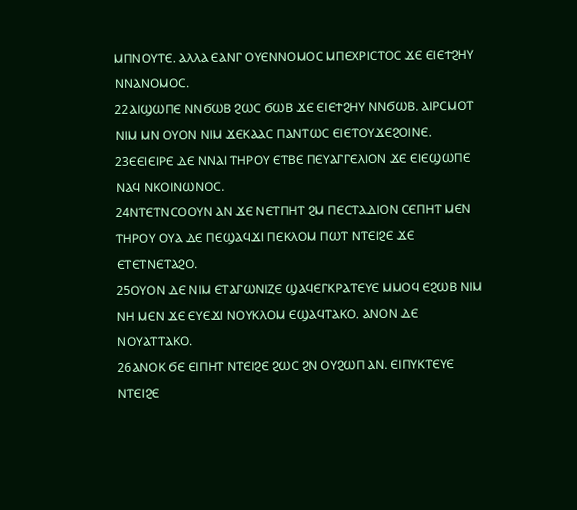ⲘⲠⲚⲞⲨⲦⲈ. ⲀⲖⲖⲀ ⲈⲀⲚⲄ ⲞⲨⲈⲚⲚⲞⲘⲞⲤ ⲘⲠⲈⲬⲢⲒⲤⲦⲞⲤ ϪⲈ ⲈⲒⲈϮϨⲎⲨ ⲚⲚⲀⲚⲞⲘⲞⲤ.
22ⲀⲒϢⲰⲠⲈ ⲚⲚϬⲰⲂ ϨⲰⲤ ϬⲰⲂ ϪⲈ ⲈⲒⲈϮϨⲎⲨ ⲚⲚϬⲰⲂ. ⲀⲒⲢⲤⲘⲞⲦ ⲚⲒⲘ ⲘⲚ ⲞⲨⲞⲚ ⲚⲒⲘ ϪⲈⲔⲀⲀⲤ ⲠⲀⲚⲦⲰⲤ ⲈⲒⲈⲦⲞⲨϪⲈϨⲞⲒⲚⲈ.
23ⲈⲈⲒⲈⲒⲢⲈ ⲆⲈ ⲚⲚⲀⲒ ⲦⲎⲢⲞⲨ ⲈⲦⲂⲈ ⲠⲈⲨⲀⲄⲄⲈⲖⲒⲞⲚ ϪⲈ ⲈⲒⲈϢⲰⲠⲈ ⲚⲀϤ ⲚⲔⲞⲒⲚⲰⲚⲞⲤ.
24ⲚⲦⲈⲦⲚⲤⲞⲞⲨⲚ ⲀⲚ ϪⲈ ⲚⲈⲦⲠⲎⲦ ϨⲘ ⲠⲈⲤⲦⲀⲆⲒⲞⲚ ⲤⲈⲠⲎⲦ ⲘⲈⲚ ⲦⲎⲢⲞⲨ ⲞⲨⲀ ⲆⲈ ⲠⲈϢⲀϤϪⲒ ⲠⲈⲔⲖⲞⲘ ⲠⲰⲦ ⲚⲦⲈⲒϨⲈ ϪⲈ ⲈⲦⲈⲦⲚⲈⲦⲀϨⲞ.
25ⲞⲨⲞⲚ ⲆⲈ ⲚⲒⲘ ⲈⲦⲀⲄⲰⲚⲒⲌⲈ ϢⲀϤⲈⲄⲔⲢⲀⲦⲈⲨⲈ ⲘⲘⲞϤ ⲈϨⲰⲂ ⲚⲒⲘ ⲚⲎ ⲘⲈⲚ ϪⲈ ⲈⲨⲈϪⲒ ⲚⲞⲨⲔⲖⲞⲘ ⲈϢⲀϤⲦⲀⲔⲞ. ⲀⲚⲞⲚ ⲆⲈ ⲚⲞⲨⲀⲦⲦⲀⲔⲞ.
26ⲀⲚⲞⲔ ϬⲈ ⲈⲒⲠⲎⲦ ⲚⲦⲈⲒϨⲈ ϨⲰⲤ ϨⲚ ⲞⲨϨⲰⲠ ⲀⲚ. ⲈⲒⲠⲨⲔⲦⲈⲨⲈ ⲚⲦⲈⲒϨⲈ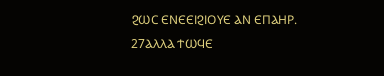ϨⲰⲤ ⲈⲚⲈⲈⲒϨⲒⲞⲨⲈ ⲀⲚ ⲈⲠⲀⲎⲢ.
27ⲀⲖⲖⲀ ϮⲰϤⲈ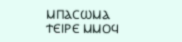ⲘⲠⲀⲤⲰⲘⲀ ϮⲈⲒⲢⲈ ⲘⲘⲞϤ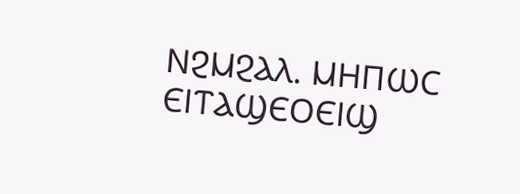ⲚϨⲘϨⲀⲖ. ⲘⲎⲠⲰⲤ ⲈⲒⲦⲀϢⲈⲞⲈⲒϢ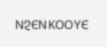ⲚϨⲈⲚⲔⲞⲞⲨⲈ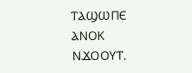ⲦⲀϢⲰⲠⲈ ⲀⲚⲞⲔ ⲚϪⲞⲞⲨⲦ.